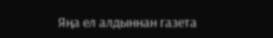Яңа ел алдыннан газета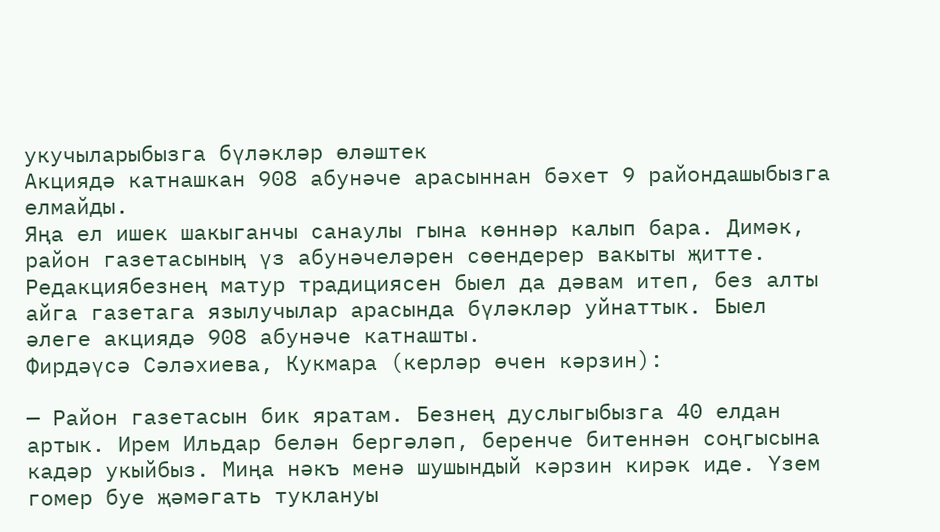укучыларыбызга бүләкләр өләштек
Акциядә катнашкан 908 абунәче арасыннан бәхет 9 райондашыбызга елмайды.
Яңа ел ишек шакыганчы санаулы гына көннәр калып бара. Димәк, район газетасының үз абунәчеләрен сөендерер вакыты җитте. Редакциябезнең матур традициясен быел да дәвам итеп, без алты айга газетага язылучылар арасында бүләкләр уйнаттык. Быел әлеге акциядә 908 абунәче катнашты.
Фирдәүсә Сәләхиева, Кукмара (керләр өчен кәрзин):

— Район газетасын бик яратам. Безнең дуслыгыбызга 40 елдан артык. Ирем Ильдар белән бергәләп, беренче битеннән соңгысына кадәр укыйбыз. Миңа нәкъ менә шушындый кәрзин кирәк иде. Үзем гомер буе җәмәгать туклануы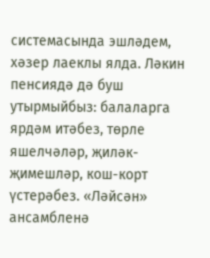системасында эшләдем, хәзер лаеклы ялда. Ләкин пенсиядә дә буш утырмыйбыз: балаларга ярдәм итәбез, төрле яшелчәләр, җиләк-җимешләр, кош-корт үстерәбез. «Ләйсән» ансамбленә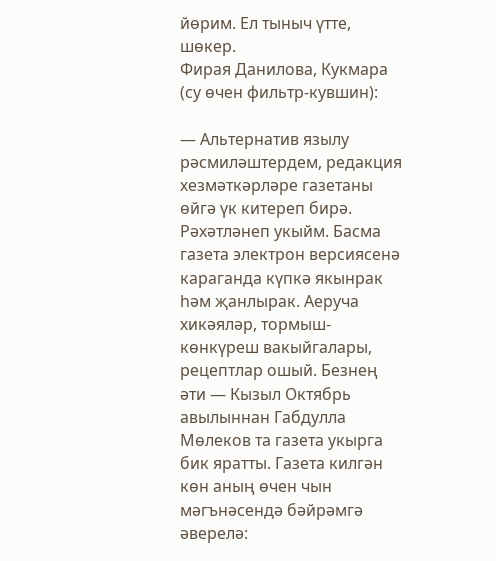йөрим. Ел тыныч үтте, шөкер.
Фирая Данилова, Кукмара (су өчен фильтр-кувшин):

— Альтернатив язылу рәсмиләштердем, редакция хезмәткәрләре газетаны өйгә үк китереп бирә. Рәхәтләнеп укыйм. Басма газета электрон версиясенә караганда күпкә якынрак һәм җанлырак. Аеруча хикәяләр, тормыш-көнкүреш вакыйгалары, рецептлар ошый. Безнең әти — Кызыл Октябрь авылыннан Габдулла Мөлеков та газета укырга бик яратты. Газета килгән көн аның өчен чын мәгънәсендә бәйрәмгә әверелә: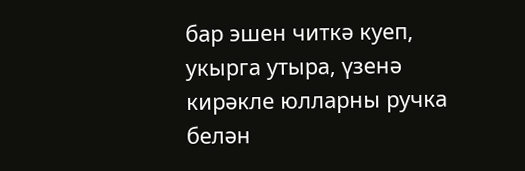бар эшен читкә куеп, укырга утыра, үзенә кирәкле юлларны ручка белән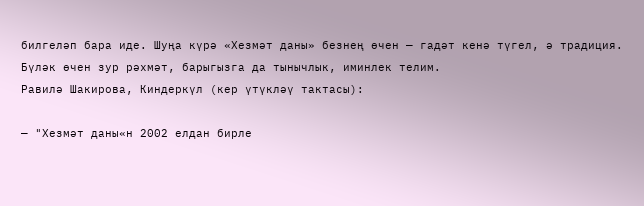билгеләп бара иде. Шуңа күрә «Хезмәт даны» безнең өчен — гадәт кенә түгел, ә традиция. Бүләк өчен зур рәхмәт, барыгызга да тынычлык, иминлек телим.
Равилә Шакирова, Киндеркүл (кер үтүкләү тактасы):

— "Хезмәт даны«н 2002 елдан бирле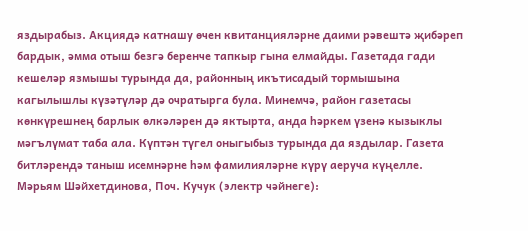яздырабыз. Акциядә катнашу өчен квитанцияләрне даими рәвештә җибәреп бардык, әмма отыш безгә беренче тапкыр гына елмайды. Газетада гади кешеләр язмышы турында да, районның икътисадый тормышына кагылышлы күзәтүләр дә очратырга була. Минемчә, район газетасы көнкүрешнең барлык өлкәләрен дә яктырта, анда һәркем үзенә кызыклы мәгълүмат таба ала. Күптән түгел оныгыбыз турында да яздылар. Газета битләрендә таныш исемнәрне һәм фамилияләрне күрү аеруча күңелле.
Мәрьям Шәйхетдинова, Поч. Кучук (электр чәйнеге):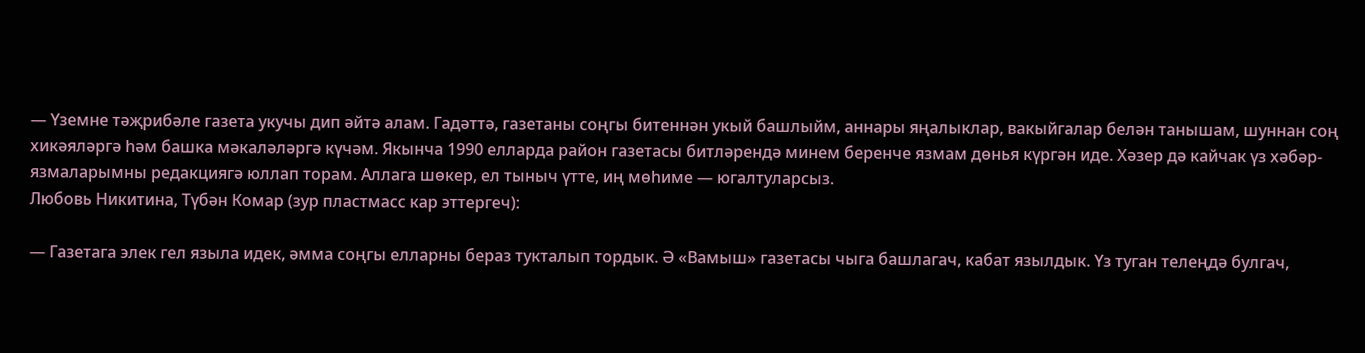— Үземне тәҗрибәле газета укучы дип әйтә алам. Гадәттә, газетаны соңгы битеннән укый башлыйм, аннары яңалыклар, вакыйгалар белән танышам, шуннан соң хикәяләргә һәм башка мәкаләләргә күчәм. Якынча 1990 елларда район газетасы битләрендә минем беренче язмам дөнья күргән иде. Хәзер дә кайчак үз хәбәр-язмаларымны редакциягә юллап торам. Аллага шөкер, ел тыныч үтте, иң мөһиме — югалтуларсыз.
Любовь Никитина, Түбән Комар (зур пластмасс кар эттергеч):

— Газетага элек гел языла идек, әмма соңгы елларны бераз тукталып тордык. Ә «Вамыш» газетасы чыга башлагач, кабат язылдык. Үз туган телеңдә булгач,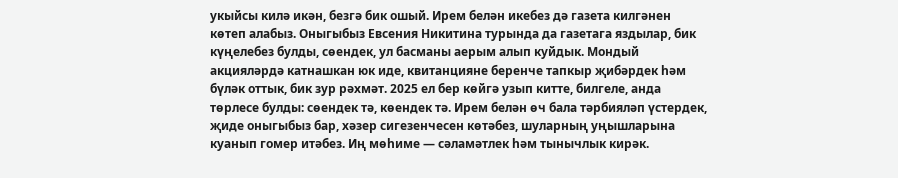укыйсы килә икән, безгә бик ошый. Ирем белән икебез дә газета килгәнен көтеп алабыз. Оныгыбыз Евсения Никитина турында да газетага яздылар, бик күңелебез булды, сөендек, ул басманы аерым алып куйдык. Мондый акцияләрдә катнашкан юк иде, квитанцияне беренче тапкыр җибәрдек һәм бүләк оттык, бик зур рәхмәт. 2025 ел бер көйгә узып китте, билгеле, анда төрлесе булды: сөендек тә, көендек тә. Ирем белән өч бала тәрбияләп үстердек, җиде оныгыбыз бар, хәзер сигезенчесен көтәбез, шуларның уңышларына куанып гомер итәбез. Иң мөһиме — сәламәтлек һәм тынычлык кирәк.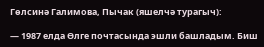Гөлсинә Галимова, Пычак (яшелчә турагыч):

— 1987 елда Өлге почтасында эшли башладым. Биш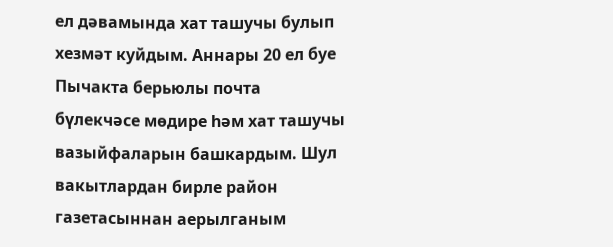ел дәвамында хат ташучы булып хезмәт куйдым. Аннары 20 ел буе Пычакта берьюлы почта бүлекчәсе мөдире һәм хат ташучы вазыйфаларын башкардым. Шул вакытлардан бирле район газетасыннан аерылганым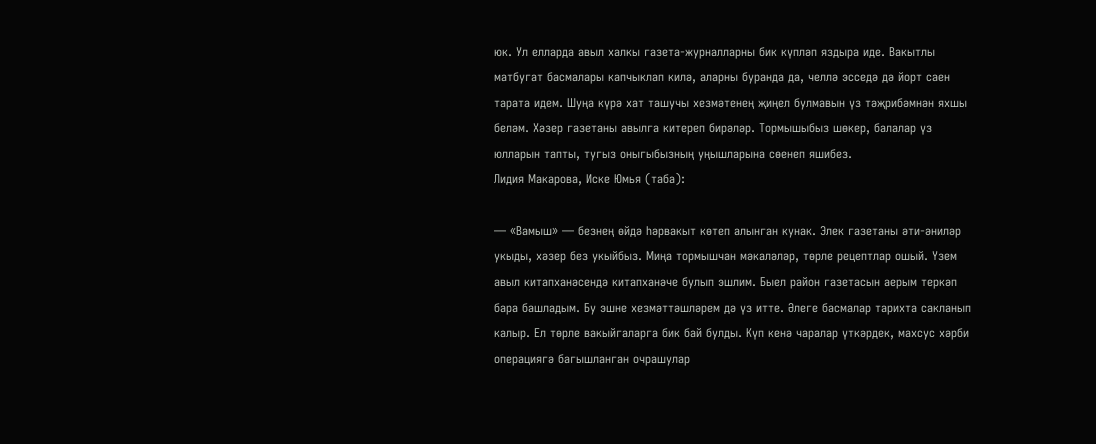юк. Ул елларда авыл халкы газета-журналларны бик күпләп яздыра иде. Вакытлы матбугат басмалары капчыклап килә, аларны буранда да, челлә эсседә дә йорт саен тарата идем. Шуңа күрә хат ташучы хезмәтенең җиңел булмавын үз тәҗрибәмнән яхшы беләм. Хәзер газетаны авылга китереп бирәләр. Тормышыбыз шөкер, балалар үз юлларын тапты, тугыз оныгыбызның уңышларына сөенеп яшибез.
Лидия Макарова, Иске Юмья (таба):

— «Вамыш» — безнең өйдә һәрвакыт көтеп алынган кунак. Элек газетаны әти-әниләр укыды, хәзер без укыйбыз. Миңа тормышчан мәкаләләр, төрле рецептлар ошый. Үзем авыл китапханәсендә китапханәче булып эшлим. Быел район газетасын аерым теркәп бара башладым. Бу эшне хезмәттәшләрем дә үз итте. Әлеге басмалар тарихта сакланып калыр. Ел төрле вакыйгаларга бик бай булды. Күп кенә чаралар үткәрдек, махсус хәрби операциягә багышланган очрашулар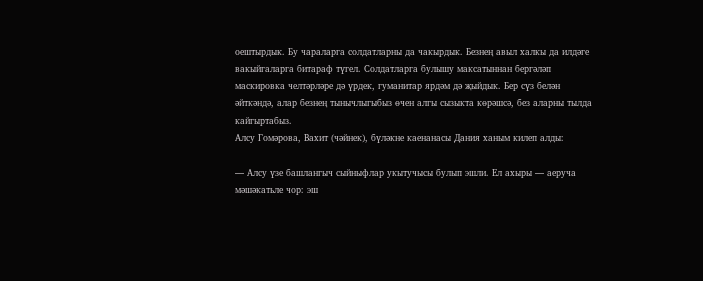оештырдык. Бу чараларга солдатларны да чакырдык. Безнең авыл халкы да илдәге вакыйгаларга битараф түгел. Солдатларга булышу максатыннан бергәләп маскировка челтәрләре дә үрдек, гуманитар ярдәм дә җыйдык. Бер сүз белән әйткәндә, алар безнең тынычлыгыбыз өчен алгы сызыкта көрәшсә, без аларны тылда кайгыртабыз.
Алсу Гомәрова, Вахит (чәйнек), бүләкне каенанасы Дания ханым килеп алды:

— Алсу үзе башлангыч сыйныфлар укытучысы булып эшли. Ел ахыры — аеруча мәшәкатьле чор: эш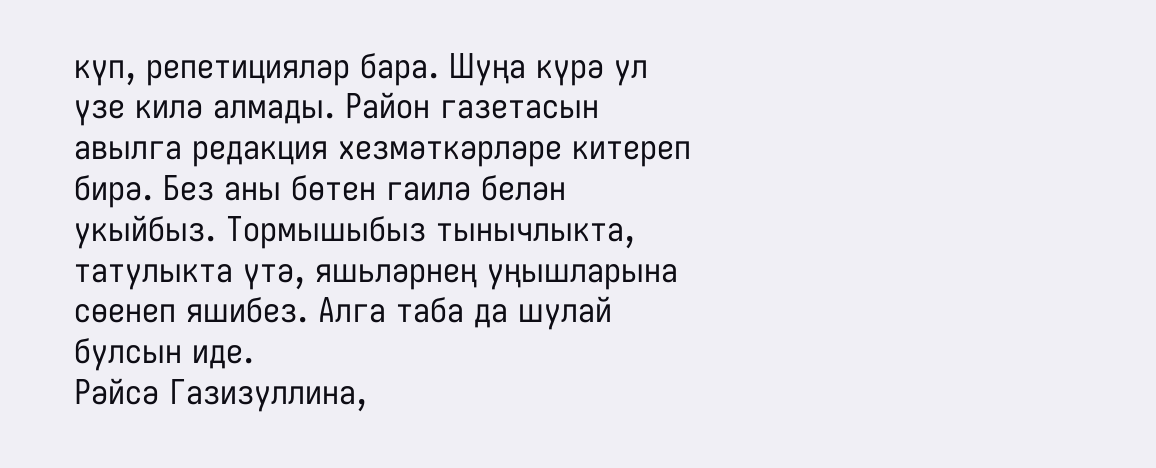күп, репетицияләр бара. Шуңа күрә ул үзе килә алмады. Район газетасын авылга редакция хезмәткәрләре китереп бирә. Без аны бөтен гаилә белән укыйбыз. Тормышыбыз тынычлыкта, татулыкта үтә, яшьләрнең уңышларына сөенеп яшибез. Алга таба да шулай булсын иде.
Рәйсә Газизуллина,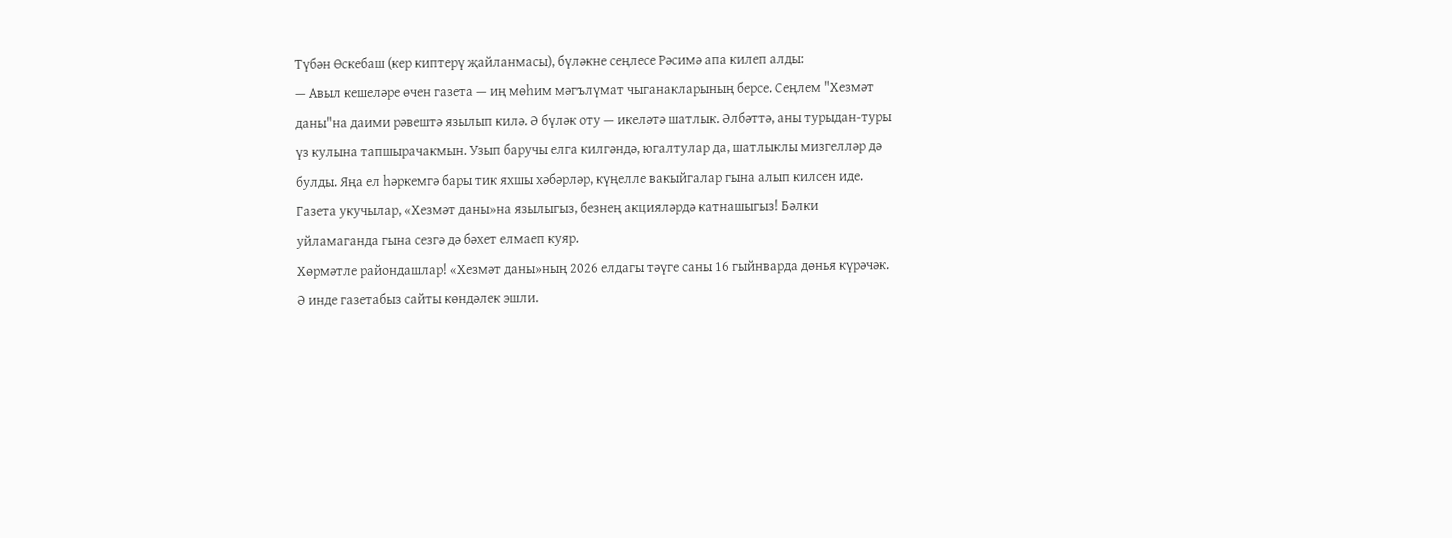Түбән Өскебаш (кер киптерү җайланмасы), бүләкне сеңлесе Рәсимә апа килеп алды:
— Авыл кешеләре өчен газета — иң мөһим мәгълүмат чыганакларының берсе. Сеңлем "Хезмәт даны"на даими рәвештә язылып килә. Ә бүләк оту — икеләтә шатлык. Әлбәттә, аны турыдан-туры үз кулына тапшырачакмын. Узып баручы елга килгәндә, югалтулар да, шатлыклы мизгелләр дә булды. Яңа ел һәркемгә бары тик яхшы хәбәрләр, күңелле вакыйгалар гына алып килсен иде.
Газета укучылар, «Хезмәт даны»на язылыгыз, безнең акцияләрдә катнашыгыз! Бәлки уйламаганда гына сезгә дә бәхет елмаеп куяр.
Хөрмәтле райондашлар! «Хезмәт даны»ның 2026 елдагы тәүге саны 16 гыйнварда дөнья күрәчәк. Ә инде газетабыз сайты көндәлек эшли.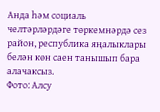Анда һәм социаль челтәрләрдәге төркемнәрдә сез район, республика яңалыклары белән көн саен танышып бара алачаксыз.
Фото: Алсу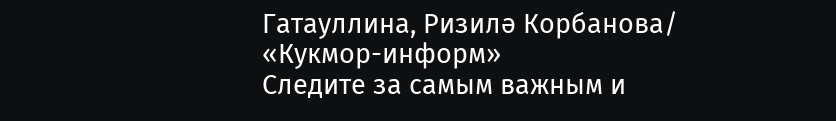Гатауллина, Ризилә Корбанова/ «Кукмор-информ»
Следите за самым важным и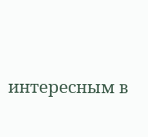интересным в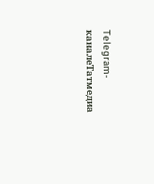Telegram-каналеТатмедиа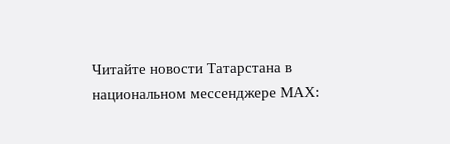Читайте новости Татарстана в национальном мессенджере MАХ: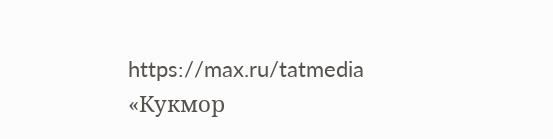https://max.ru/tatmedia
«Кукмор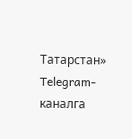Татарстан» Telegram-каналга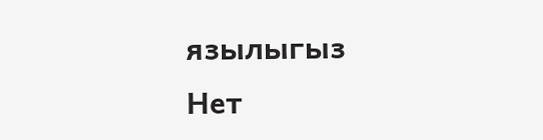язылыгыз
Нет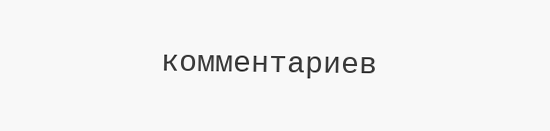комментариев